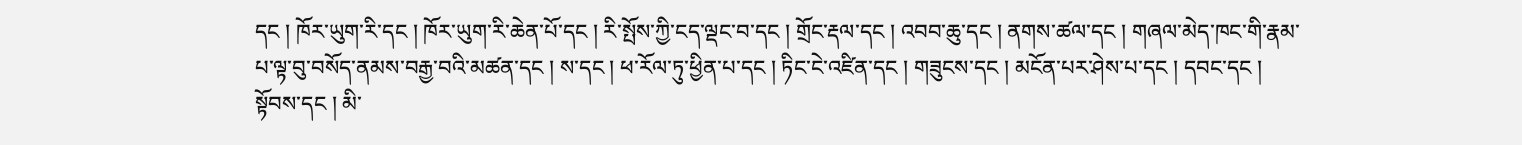དང ། ཁོར་ཡུག་རི་དང ། ཁོར་ཡུག་རི་ཆེན་པོ་དང ། རི་སྤོས་ཀྱི་ངད་ལྡང་བ་དང ། གྲོང་རྡལ་དང ། འབབ་ཆུ་དང ། ནགས་ཚལ་དང ། གཞལ་མེད་ཁང་གི་རྣམ་པ་ལྟ་བུ་བསོད་ནམས་བརྒྱ་བའི་མཚན་དང ། ས་དང ། ཕ་རོལ་ཏུ་ཕྱིན་པ་དང ། ཏིང་ངེ་འཛིན་དང ། གཟུངས་དང ། མངོན་པར་ཤེས་པ་དང ། དབང་དང ། སྟོབས་དང ། མི་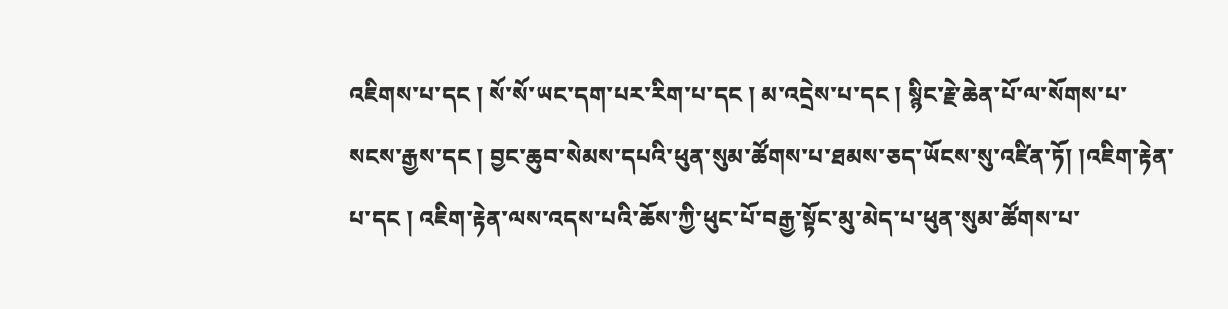འཇིགས་པ་དང ། སོ་སོ་ཡང་དག་པར་རིག་པ་དང ། མ་འདྲེས་པ་དང ། སྙིང་རྗེ་ཆེན་པོ་ལ་སོགས་པ་སངས་རྒྱས་དང ། བྱང་ཆུབ་སེམས་དཔའི་ཕུན་སུམ་ཚོགས་པ་ཐམས་ཅད་ཡོངས་སུ་འཛིན་ཏོ། །འཇིག་རྟེན་པ་དང ། འཇིག་རྟེན་ལས་འདས་པའི་ཆོས་ཀྱི་ཕུང་པོ་བརྒྱ་སྟོང་མུ་མེད་པ་ཕུན་སུམ་ཚོགས་པ་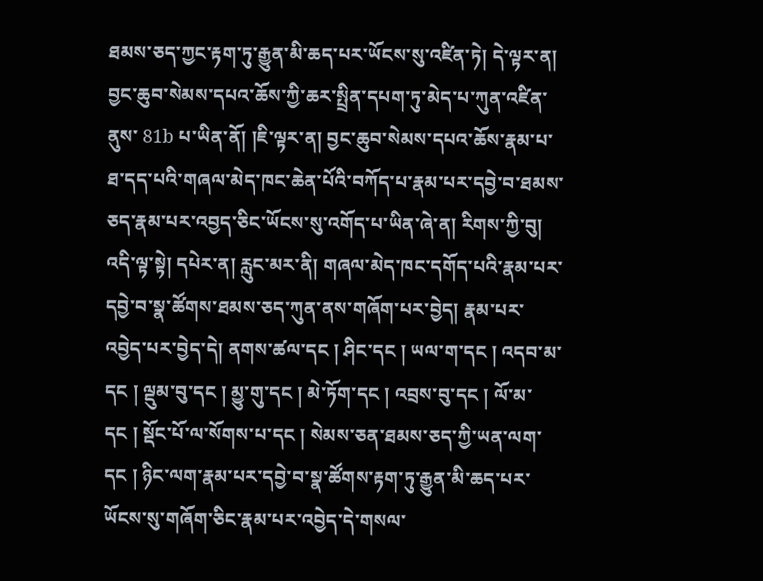ཐམས་ཅད་ཀྱང་རྟག་ཏུ་རྒྱུན་མི་ཆད་པར་ཡོངས་སུ་འཛིན་ཏེ། དེ་ལྟར་ན། བྱང་ཆུབ་སེམས་དཔའ་ཆོས་ཀྱི་ཆར་སྤྲིན་དཔག་ཏུ་མེད་པ་ཀུན་འཛིན་ནུས་ 81b པ་ཡིན་ནོ། །ཇི་ལྟར་ན། བྱང་ཆུབ་སེམས་དཔའ་ཆོས་རྣམ་པ་ཐ་དད་པའི་གཞལ་མེད་ཁང་ཆེན་པོའི་བཀོད་པ་རྣམ་པར་དབྱེ་བ་ཐམས་ཅད་རྣམ་པར་འབྱད་ཅིང་ཡོངས་སུ་འགོད་པ་ཡིན་ཞེ་ན། རིགས་ཀྱི་བུ། འདི་ལྟ་སྟེ། དཔེར་ན། རླུང་མར་ནི། གཞལ་མེད་ཁང་དགོད་པའི་རྣམ་པར་དབྱེ་བ་སྣ་ཚོགས་ཐམས་ཅད་ཀུན་ནས་གཞོག་པར་བྱེད། རྣམ་པར་འབྱེད་པར་བྱེད་དེ། ནགས་ཚལ་དང ། ཤིང་དང ། ཡལ་ག་དང ། འདབ་མ་དང ། ལྡུམ་བུ་དང ། མྱུ་གུ་དང ། མེ་ཏོག་དང ། འབྲས་བུ་དང ། ལོ་མ་དང ། སྡོང་པོ་ལ་སོགས་པ་དང ། སེམས་ཅན་ཐམས་ཅད་ཀྱི་ཡན་ལག་དང ། ཉིང་ལག་རྣམ་པར་དབྱེ་བ་སྣ་ཚོགས་རྟག་ཏུ་རྒྱུན་མི་ཆད་པར་ཡོངས་སུ་གཞོག་ཅིང་རྣམ་པར་འབྱེད་དེ་གསལ་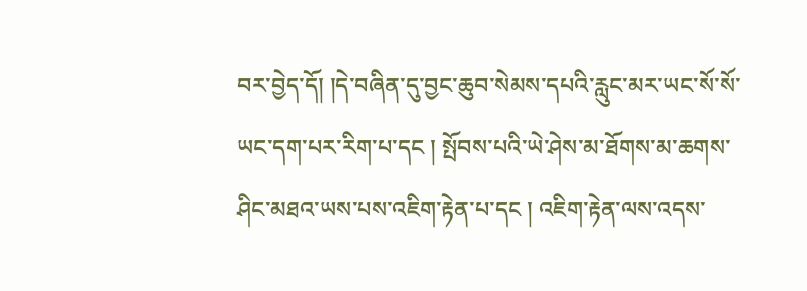བར་བྱེད་དོ། །དེ་བཞིན་དུ་བྱང་ཆུབ་སེམས་དཔའི་རླུང་མར་ཡང་སོ་སོ་ཡང་དག་པར་རིག་པ་དང ། སྤོབས་པའི་ཡེ་ཤེས་མ་ཐོགས་མ་ཆགས་ཤིང་མཐའ་ཡས་པས་འཇིག་རྟེན་པ་དང ། འཇིག་རྟེན་ལས་འདས་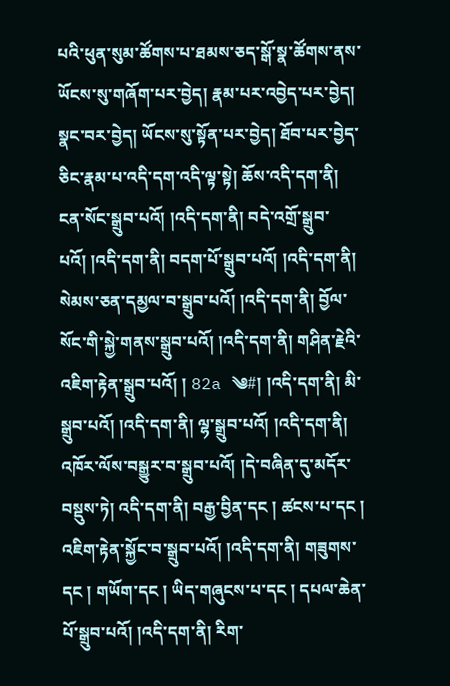པའི་ཕུན་སུམ་ཚོགས་པ་ཐམས་ཅད་སྒོ་སྣ་ཚོགས་ནས་ཡོངས་སུ་གཞོག་པར་བྱེད། རྣམ་པར་འབྱེད་པར་བྱེད། སྣང་བར་བྱེད། ཡོངས་སུ་སྟོན་པར་བྱེད། ཐོབ་པར་བྱེད་ཅིང་རྣམ་པ་འདི་དག་འདི་ལྟ་སྟེ། ཆོས་འདི་དག་ནི། ངན་སོང་སྒྲུབ་པའོ། །འདི་དག་ནི། བདེ་འགྲོ་སྒྲུབ་པའོ། །འདི་དག་ནི། བདག་པོ་སྒྲུབ་པའོ། །འདི་དག་ནི། སེམས་ཅན་དམྱལ་བ་སྒྲུབ་པའོ། །འདི་དག་ནི། བྱོལ་སོང་གི་སྐྱེ་གནས་སྒྲུབ་པའོ། །འདི་དག་ནི། གཤིན་རྗེའི་འཇིག་རྟེན་སྒྲུབ་པའོ། ། 82a ༄#། །འདི་དག་ནི། མི་སྒྲུབ་པའོ། །འདི་དག་ནི། ལྷ་སྒྲུབ་པའོ། །འདི་དག་ནི། འཁོར་ལོས་བསྒྱུར་བ་སྒྲུབ་པའོ། །དེ་བཞིན་དུ་མདོར་བསྡུས་ཏེ། འདི་དག་ནི། བརྒྱ་བྱིན་དང ། ཚངས་པ་དང ། འཇིག་རྟེན་སྐྱོང་བ་སྒྲུབ་པའོ། །འདི་དག་ནི། གཟུགས་དང ། གཡོག་དང ། ཡིད་གཞུངས་པ་དང ། དཔལ་ཆེན་པོ་སྒྲུབ་པའོ། །འདི་དག་ནི། རིག་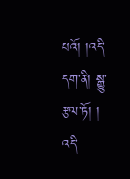པའོ། །འདི་དག་ནི། སྒྱུ་རྩལ་ཏོ། ། འདི་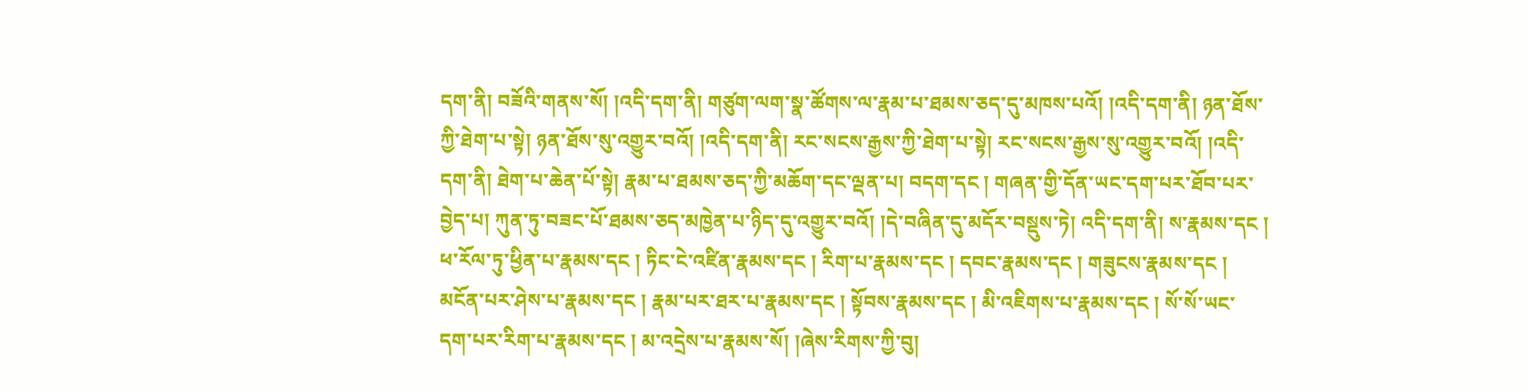དག་ནི། བཟོའི་གནས་སོ། །འདི་དག་ནི། གཙུག་ལག་སྣ་ཚོགས་ལ་རྣམ་པ་ཐམས་ཅད་དུ་མཁས་པའོ། །འདི་དག་ནི། ཉན་ཐོས་ཀྱི་ཐེག་པ་སྟེ། ཉན་ཐོས་སུ་འགྱུར་བའོ། །འདི་དག་ནི། རང་སངས་རྒྱས་ཀྱི་ཐེག་པ་སྟེ། རང་སངས་རྒྱས་སུ་འགྱུར་བའོ། །འདི་དག་ནི། ཐེག་པ་ཆེན་པོ་སྟེ། རྣམ་པ་ཐམས་ཅད་ཀྱི་མཆོག་དང་ལྡན་པ། བདག་དང ། གཞན་གྱི་དོན་ཡང་དག་པར་ཐོབ་པར་བྱེད་པ། ཀུན་ཏུ་བཟང་པོ་ཐམས་ཅད་མཁྱེན་པ་ཉིད་དུ་འགྱུར་བའོ། །དེ་བཞིན་དུ་མདོར་བསྡུས་ཏེ། འདི་དག་ནི། ས་རྣམས་དང ། ཕ་རོལ་ཏུ་ཕྱིན་པ་རྣམས་དང ། ཏིང་ངེ་འཛིན་རྣམས་དང ། རིག་པ་རྣམས་དང ། དབང་རྣམས་དང ། གཟུངས་རྣམས་དང ། མངོན་པར་ཤེས་པ་རྣམས་དང ། རྣམ་པར་ཐར་པ་རྣམས་དང ། སྟོབས་རྣམས་དང ། མི་འཇིགས་པ་རྣམས་དང ། སོ་སོ་ཡང་དག་པར་རིག་པ་རྣམས་དང ། མ་འདྲེས་པ་རྣམས་སོ། །ཞེས་རིགས་ཀྱི་བུ།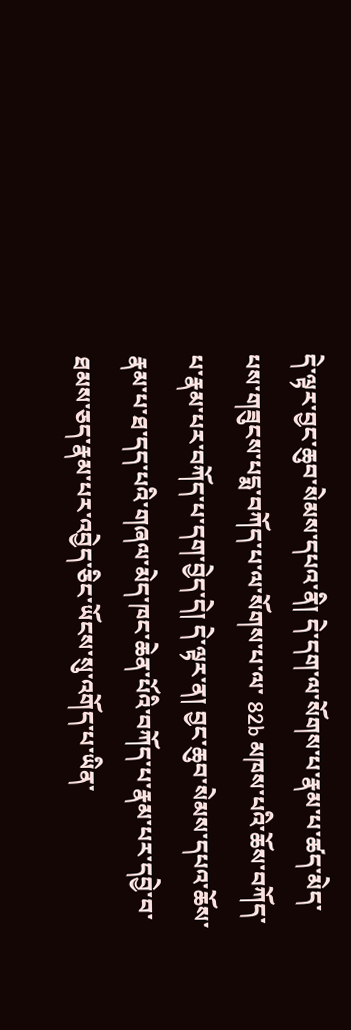དེ་ལྟར་བྱང་ཆུབ་སེམས་དཔའ་ནི། དེ་དག་ལ་སོགས་པ་རྣམ་པ་ཚད་མེད་པས་གཟུངས་པདྨ་བཀོད་པ་ལ་སོགས་པ་ལ་ 82b མཁས་པའི་ཆོས་བཀོད་པ་རྣམ་པར་བཀོད་པ་དག་བྱེད་དེ། དེ་ལྟར་ན། བྱང་ཆུབ་སེམས་དཔའ་ཆོས་རྣམ་པ་ཐ་དད་པའི་གཞལ་མེད་ཁང་ཆེན་པོའི་བཀོད་པ་རྣམ་པར་དབྱེ་བ་ཐམས་ཅད་རྣམ་པར་འབྱེད་ཅིང་ཡོངས་སུ་འགོད་པ་ཡིན་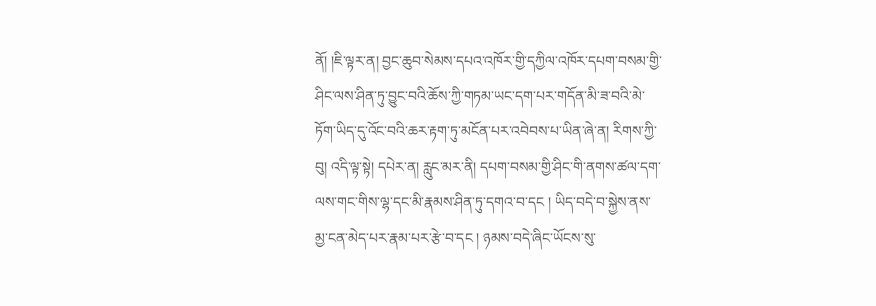ནོ། །ཇི་ལྟར་ན། བྱང་ཆུབ་སེམས་དཔའ་འཁོར་གྱི་དཀྱིལ་འཁོར་དཔག་བསམ་གྱི་ཤིང་ལས་ཤིན་ཏུ་བྱུང་བའི་ཆོས་ཀྱི་གཏམ་ཡང་དག་པར་གདོན་མི་ཟ་བའི་མེ་ཏོག་ཡིད་དུ་འོང་བའི་ཆར་རྟག་ཏུ་མངོན་པར་འབེབས་པ་ཡིན་ཞེ་ན། རིགས་ཀྱི་བུ། འདི་ལྟ་སྟེ། དཔེར་ན། རླུང་མར་ནི། དཔག་བསམ་གྱི་ཤིང་གི་ནགས་ཚལ་དག་ལས་གང་གིས་ལྷ་དང་མི་རྣམས་ཤིན་ཏུ་དགའ་བ་དང ། ཡིད་བདེ་བ་སྐྱེས་ནས་མྱ་ངན་མེད་པར་རྣམ་པར་རྩེ་བ་དང ། ཉམས་བདེ་ཞིང་ཡོངས་སུ་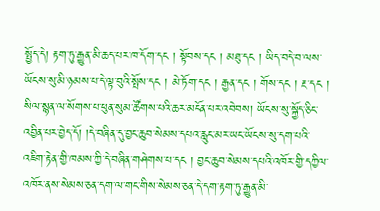སྤྱོད་དེ། རྟག་ཏུ་རྒྱུན་མི་ཆད་པར་ཁ་དོག་དང ། སྟོབས་དང ། མཐུ་དང ། ཡིད་བདེ་བ་ལས་ཡོངས་སུ་མི་ཉམས་པ་དེ་ལྟ་བུའི་སྤོས་དང ། མེ་ཏོག་དང ། རྒྱན་དང ། གོས་དང ། རྔ་དང ། སིལ་སྙན་ལ་སོགས་པ་ཕུན་སུམ་ཚོགས་པའི་ཆར་མངོན་པར་འབེབས། ཡོངས་སུ་སྐྱོད་ཅིང་འབྱིན་པར་བྱེད་དོ། །དེ་བཞིན་དུ་བྱང་ཆུབ་སེམས་དཔའ་རླུང་མར་ཡང་ཡོངས་སུ་དག་པའི་འཇིག་རྟེན་གྱི་ཁམས་ཀྱི་དེ་བཞིན་གཤེགས་པ་དང ། བྱང་ཆུབ་སེམས་དཔའི་འཁོར་གྱི་དཀྱིལ་འཁོར་ནས་སེམས་ཅན་དག་ལ་གང་གིས་སེམས་ཅན་དེ་དག་རྟག་ཏུ་རྒྱུན་མི་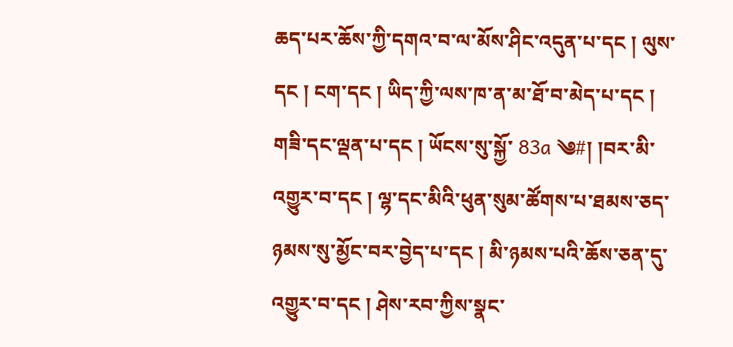ཆད་པར་ཆོས་ཀྱི་དགའ་བ་ལ་མོས་ཤིང་འདུན་པ་དང ། ལུས་དང ། ངག་དང ། ཡིད་ཀྱི་ལས་ཁ་ན་མ་ཐོ་བ་མེད་པ་དང ། གཟི་དང་ལྡན་པ་དང ། ཡོངས་སུ་སྐྱོ་ 83a ༄#། །བར་མི་འགྱུར་བ་དང ། ལྷ་དང་མིའི་ཕུན་སུམ་ཚོགས་པ་ཐམས་ཅད་ཉམས་སུ་མྱོང་བར་བྱེད་པ་དང ། མི་ཉམས་པའི་ཆོས་ཅན་དུ་འགྱུར་བ་དང ། ཤེས་རབ་ཀྱིས་སྣང་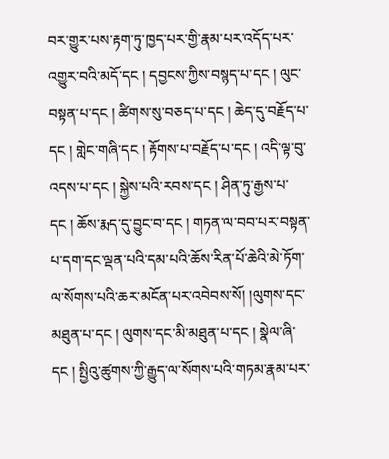བར་གྱུར་པས་རྟག་ཏུ་ཁྱད་པར་གྱི་རྣམ་པར་འདོད་པར་འགྱུར་བའི་མདོ་དང ། དབྱངས་ཀྱིས་བསྙད་པ་དང ། ལུང་བསྟན་པ་དང ། ཚིགས་སུ་བཅད་པ་དང ། ཆེད་དུ་བརྗོད་པ་དང ། གླེང་གཞི་དང ། རྟོགས་པ་བརྗོད་པ་དང ། འདི་ལྟ་བུ་འདས་པ་དང ། སྐྱེས་པའི་རབས་དང ། ཤིན་ཏུ་རྒྱས་པ་དང ། ཆོས་རྨད་དུ་བྱུང་བ་དང ། གཏན་ལ་བབ་པར་བསྟན་པ་དག་དང་ལྡན་པའི་དམ་པའི་ཆོས་རིན་པོ་ཆེའི་མེ་ཏོག་ལ་སོགས་པའི་ཆར་མངོན་པར་འབེབས་སོ། །ལུགས་དང་མཐུན་པ་དང ། ལུགས་དང་མི་མཐུན་པ་དང ། སྣེལ་ཞི་དང ། སྤྱིའུ་ཚུགས་ཀྱི་རྒྱུད་ལ་སོགས་པའི་གཏམ་རྣམ་པར་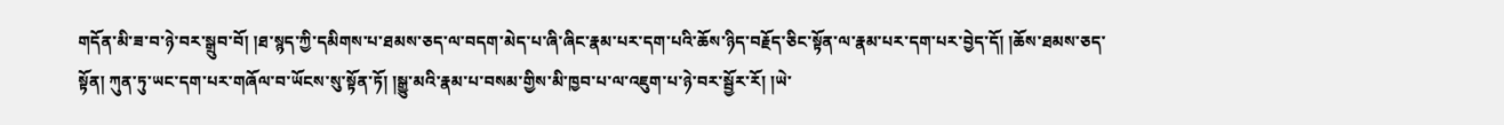གདོན་མི་ཟ་བ་ཉེ་བར་སྒྲུབ་བོ། །ཐ་སྙད་ཀྱི་དམིགས་པ་ཐམས་ཅད་ལ་བདག་མེད་པ་ཞི་ཞིང་རྣམ་པར་དག་པའི་ཆོས་ཉིད་བརྗོད་ཅིང་སྟོན་ལ་རྣམ་པར་དག་པར་བྱེད་དོ། །ཆོས་ཐམས་ཅད་སྟོན། ཀུན་ཏུ་ཡང་དག་པར་གཞོལ་བ་ཡོངས་སུ་སྟོན་ཏོ། །སྒྱུ་མའི་རྣམ་པ་བསམ་གྱིས་མི་ཁྱབ་པ་ལ་འཇུག་པ་ཉེ་བར་སྦྱོར་རོ། །ཡེ་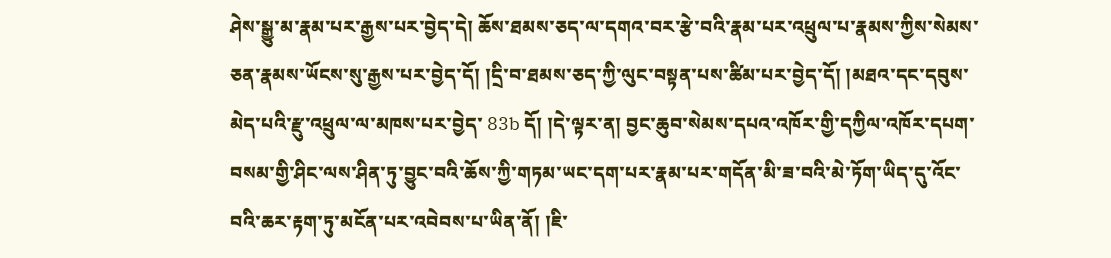ཤེས་སྒྱུ་མ་རྣམ་པར་རྒྱས་པར་བྱེད་དེ། ཆོས་ཐམས་ཅད་ལ་དགའ་བར་རྩེ་བའི་རྣམ་པར་འཕྲུལ་པ་རྣམས་ཀྱིས་སེམས་ཅན་རྣམས་ཡོངས་སུ་རྒྱས་པར་བྱེད་དོ། །དྲི་བ་ཐམས་ཅད་ཀྱི་ལུང་བསྟན་པས་ཚིམ་པར་བྱེད་དོ། །མཐའ་དང་དབུས་མེད་པའི་རྫུ་འཕྲུལ་ལ་མཁས་པར་བྱེད་ 83b དོ། །དེ་ལྟར་ན། བྱང་ཆུབ་སེམས་དཔའ་འཁོར་གྱི་དཀྱིལ་འཁོར་དཔག་བསམ་གྱི་ཤིང་ལས་ཤིན་ཏུ་བྱུང་བའི་ཆོས་ཀྱི་གཏམ་ཡང་དག་པར་རྣམ་པར་གདོན་མི་ཟ་བའི་མེ་ཏོག་ཡིད་དུ་འོང་བའི་ཆར་རྟག་ཏུ་མངོན་པར་འབེབས་པ་ཡིན་ནོ། །ཇི་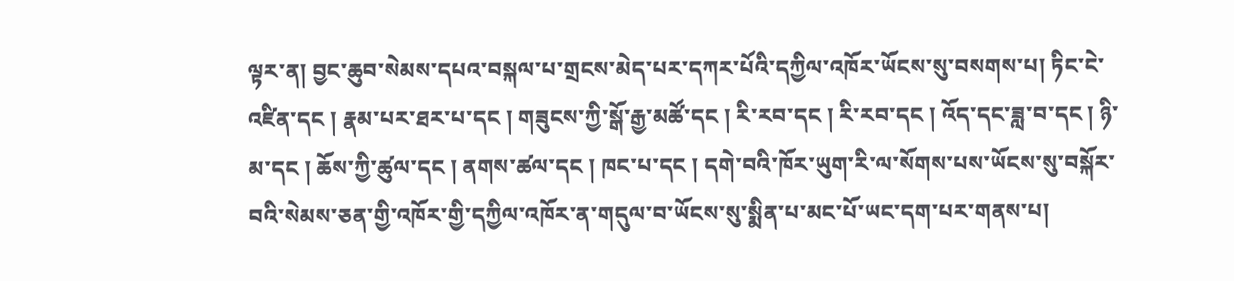ལྟར་ན། བྱང་ཆུབ་སེམས་དཔའ་བསྐལ་པ་གྲངས་མེད་པར་དཀར་པོའི་དཀྱིལ་འཁོར་ཡོངས་སུ་བསགས་པ། ཏིང་ངེ་འཛིན་དང ། རྣམ་པར་ཐར་པ་དང ། གཟུངས་ཀྱི་སྒོ་རྒྱ་མཚོ་དང ། རི་རབ་དང ། རི་རབ་དང ། འོད་དང་ཟླ་བ་དང ། ཉི་མ་དང ། ཆོས་ཀྱི་ཚུལ་དང ། ནགས་ཚལ་དང ། ཁང་པ་དང ། དགེ་བའི་ཁོར་ཡུག་རི་ལ་སོགས་པས་ཡོངས་སུ་བསྐོར་བའི་སེམས་ཅན་གྱི་འཁོར་གྱི་དཀྱིལ་འཁོར་ན་གདུལ་བ་ཡོངས་སུ་སྨིན་པ་མང་པོ་ཡང་དག་པར་གནས་པ།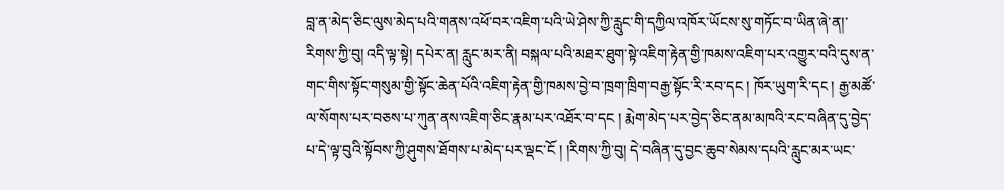བླ་ན་མེད་ཅིང་ལུས་མེད་པའི་གནས་འཕོ་བར་འཇིག་པའི་ཡེ་ཤེས་ཀྱི་རླུང་གི་དཀྱིལ་འཁོར་ཡོངས་སུ་གཏོང་བ་ཡིན་ཞེ་ན།་རིགས་ཀྱི་བུ། འདི་ལྟ་སྟེ། དཔེར་ན། རླུང་མར་ནི། བསྐལ་པའི་མཐར་ཐུག་སྟེ་འཇིག་རྟེན་གྱི་ཁམས་འཇིག་པར་འགྱུར་བའི་དུས་ན་གང་གིས་སྟོང་གསུམ་གྱི་སྟོང་ཆེན་པོའི་འཇིག་རྟེན་གྱི་ཁམས་བྱེ་བ་ཁྲག་ཁྲིག་བརྒྱ་སྟོང་རི་རབ་དང ། ཁོར་ཡུག་རི་དང ། རྒྱ་མཚོ་ལ་སོགས་པར་བཅས་པ་ཀུན་ནས་འཇིག་ཅིང་རྣམ་པར་འཐོར་བ་དང ། རྨེག་མེད་པར་བྱེད་ཅིང་ནམ་མཁའི་རང་བཞིན་དུ་བྱེད་པ་དེ་ལྟ་བུའི་སྟོབས་ཀྱི་ཤུགས་ཐོགས་པ་མེད་པར་ལྡང་ངོ ། །རིགས་ཀྱི་བུ། དེ་བཞིན་དུ་བྱང་ཆུབ་སེམས་དཔའི་རླུང་མར་ཡང་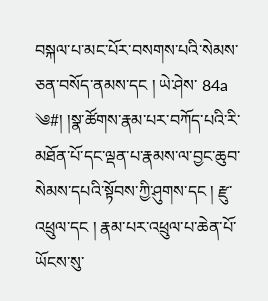བསྐལ་པ་མང་པོར་བསགས་པའི་སེམས་ཅན་བསོད་ནམས་དང ། ཡེ་ཤེས་ 84a ༄#། །སྣ་ཚོགས་རྣམ་པར་བཀོད་པའི་རི་མཐོན་པོ་དང་ལྡན་པ་རྣམས་ལ་བྱང་ཆུབ་སེམས་དཔའི་སྟོབས་ཀྱི་ཤུགས་དང ། རྫུ་འཕྲུལ་དང ། རྣམ་པར་འཕྲུལ་པ་ཆེན་པོ་ཡོངས་སུ་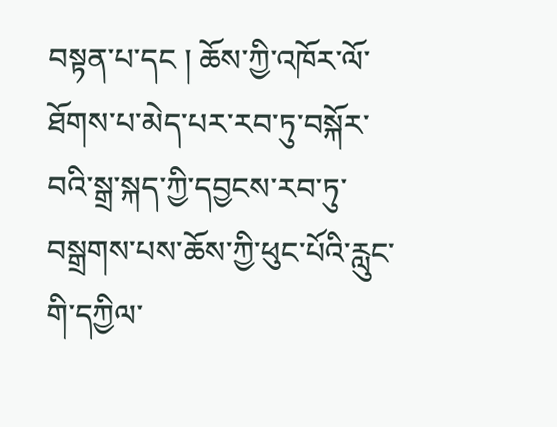བསྟན་པ་དང ། ཆོས་ཀྱི་འཁོར་ལོ་ཐོགས་པ་མེད་པར་རབ་ཏུ་བསྐོར་བའི་སྒྲ་སྐད་ཀྱི་དབྱངས་རབ་ཏུ་བསྒྲགས་པས་ཆོས་ཀྱི་ཕུང་པོའི་རླུང་གི་དཀྱིལ་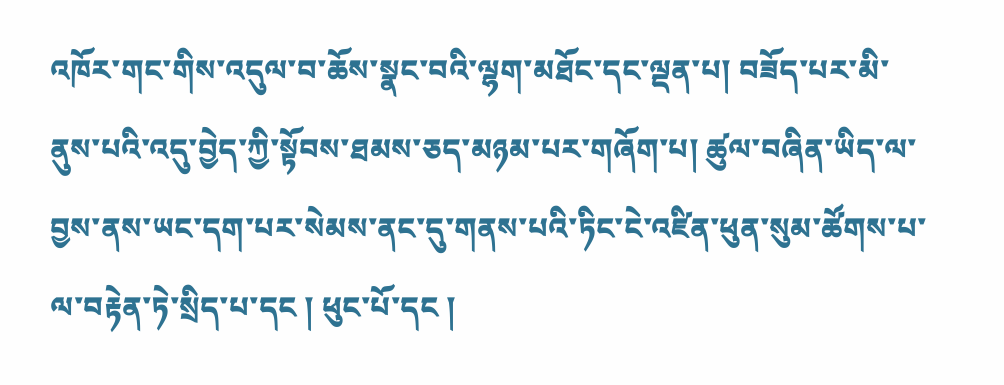འཁོར་གང་གིས་འདུལ་བ་ཆོས་སྣང་བའི་ལྷག་མཐོང་དང་ལྡན་པ། བཟོད་པར་མི་ནུས་པའི་འདུ་བྱེད་ཀྱི་སྟོབས་ཐམས་ཅད་མཉམ་པར་གཞོག་པ། ཚུལ་བཞིན་ཡིད་ལ་བྱས་ནས་ཡང་དག་པར་སེམས་ནང་དུ་གནས་པའི་ཏིང་ངེ་འཛིན་ཕུན་སུམ་ཚོགས་པ་ལ་བརྟེན་ཏེ་སྲིད་པ་དང ། ཕུང་པོ་དང །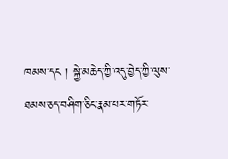ཁམས་དང ། སྐྱེ་མཆེད་ཀྱི་འདུ་བྱེད་ཀྱི་ལུས་ཐམས་ཅད་བཤིག་ཅིང་རྣམ་པར་གཏོར་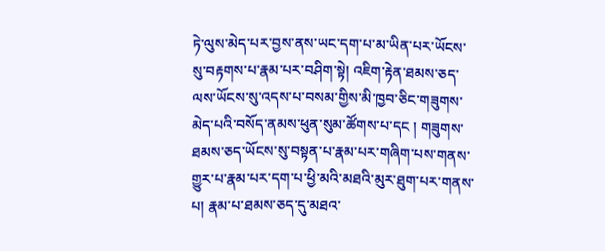ཏེ་ལུས་མེད་པར་བྱས་ནས་ཡང་དག་པ་མ་ཡིན་པར་ཡོངས་སུ་བརྟགས་པ་རྣམ་པར་བཤིག་སྟེ། འཇིག་རྟེན་ཐམས་ཅད་ལས་ཡོངས་སུ་འདས་པ་བསམ་གྱིས་མི་ཁྱབ་ཅིང་གཟུགས་མེད་པའི་བསོད་ནམས་ཕུན་སུམ་ཚོགས་པ་དང ། གཟུགས་ཐམས་ཅད་ཡོངས་སུ་བསྟན་པ་རྣམ་པར་གཞིག་པས་གནས་གྱུར་པ་རྣམ་པར་དག་པ་ཕྱི་མའི་མཐའི་མུར་ཐུག་པར་གནས་པ། རྣམ་པ་ཐམས་ཅད་དུ་མཐའ་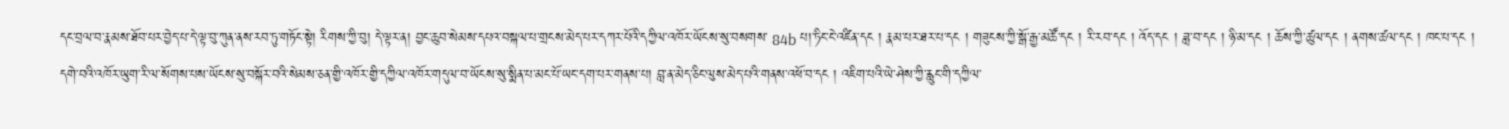དང་བྲལ་བ་རྣམས་ཐོབ་པར་བྱེད་པ་དེ་ལྟ་བུ་ཀུན་ནས་རབ་ཏུ་གཏོང་སྟེ། རིགས་ཀྱི་བུ། དེ་ལྟར་ན། བྱང་ཆུབ་སེམས་དཔའ་བསྐལ་པ་གྲངས་མེད་པར་དཀར་པོའི་དཀྱིལ་འཁོར་ཡོངས་སུ་བསགས་ 84b པ།་ཏིང་ངེ་འཛིན་དང ། རྣམ་པར་ཐར་པ་དང ། གཟུངས་ཀྱི་སྒོ་རྒྱ་མཚོ་དང ། རི་རབ་དང ། འོད་དང ། ཟླ་བ་དང ། ཉི་མ་དང ། ཆོས་ཀྱི་ཚུལ་དང ། ནགས་ཚལ་དང ། ཁང་པ་དང ། དགེ་བའི་འཁོར་ཡུག་རི་ལ་སོགས་པས་ཡོངས་སུ་བསྐོར་བའི་སེམས་ཅན་གྱི་འཁོར་གྱི་དཀྱིལ་འཁོར་གདུལ་བ་ཡོངས་སུ་སྨིན་པ་མང་པོ་ཡང་དག་པར་གནས་པ། བླ་ན་མེད་ཅིང་ལུས་མེད་པའི་གནས་འཕོ་བ་དང ། འཇིག་པའི་ཡེ་ཤེས་ཀྱི་རླུང་གི་དཀྱིལ་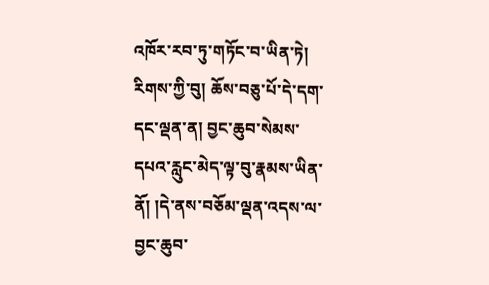འཁོར་རབ་ཏུ་གཏོང་བ་ཡིན་ཏེ། རིགས་ཀྱི་བུ། ཆོས་བཅུ་པོ་དེ་དག་དང་ལྡན་ན། བྱང་ཆུབ་སེམས་དཔའ་རླུང་མེད་ལྟ་བུ་རྣམས་ཡིན་ནོ། །དེ་ནས་བཅོམ་ལྡན་འདས་ལ་བྱང་ཆུབ་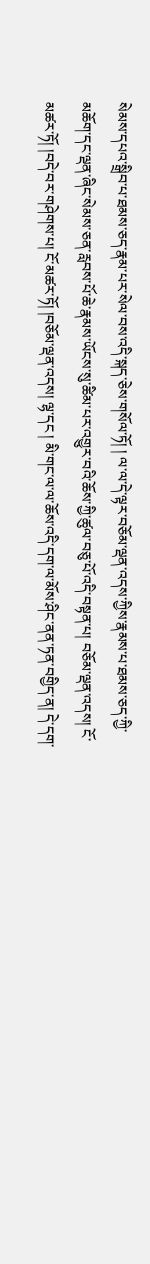སེམས་དཔའ་སྒྲིབ་པ་ཐམས་ཅད་རྣམ་པར་སེལ་བས་འདི་སྐད་ཅེས་གསོལ་ཏོ། ། ལ་ལ་དེ་ལྟར་བཅོམ་ལྡན་འདས་ཀྱིས་རྣམས་པ་ཐམས་ཅད་ཀྱི་མཆོག་དང་ལྡན་ཞིང་སེམས་ཅན་རླབས་པོ་ཆེ་རྣམས་ཡོངས་སུ་ཚིམ་པར་འགྱུར་བའི་ཆོས་ཀྱི་ཚུལ་བཅུ་པོ་འདི་བསྟན་པ། བཅོམ་ལྡན་འདས། ངོ་མཚར་ཏོ། །བདེ་བར་གཤེགས་པ། ངོ་མཚར་ཏོ། །བཅོམ་ལྡན་འདས། ལྷ་དང ། མི་གང་ལ་ལ་ཆོས་འདི་དག་ལ་མོས་ཤིང་ནན་ཏན་བགྱིད་ན། དེ་དག་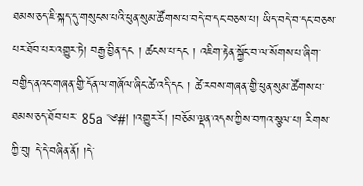ཐམས་ཅད་ཇི་སྐད་དུ་གསུངས་པའི་ཕུན་སུམ་ཚོགས་པ་བདེ་བ་དང་བཅས་པ། ཡིད་བདེ་བ་དང་བཅས་པར་ཐོབ་པར་འགྱུར་ཏེ། བརྒྱ་བྱིན་དང ། ཚངས་པ་དང ། འཇིག་རྟེན་སྐྱོང་བ་ལ་སོགས་པ་ཞིག་བགྱིད་ནའང་གཞན་གྱི་དོན་ལ་གཞོལ་ཞིང་ཚེ་འདི་དང ། ཚེ་རབས་གཞན་གྱི་ཕུན་སུམ་ཚོགས་པ་ཐམས་ཅད་ཐོབ་པར་ 85a ༄#། །འགྱུར་རོ། །བཅོམ་ལྡན་འདས་ཀྱིས་བཀའ་སྩལ་པ། རིགས་ཀྱི་བུ། དེ་དེ་བཞིན་ནོ། །དེ་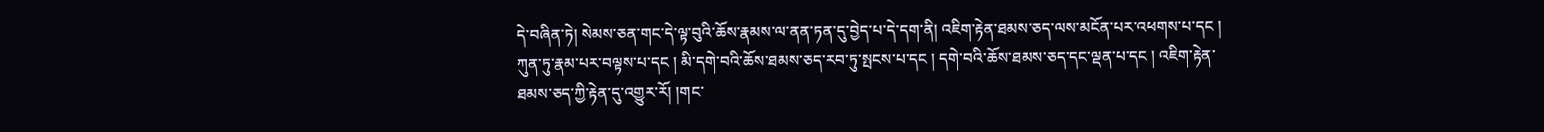དེ་བཞིན་ཏེ། སེམས་ཅན་གང་དེ་ལྟ་བུའི་ཆོས་རྣམས་ལ་ནན་ཏན་དུ་བྱེད་པ་དེ་དག་ནི། འཇིག་རྟེན་ཐམས་ཅད་ལས་མངོན་པར་འཕགས་པ་དང ། ཀུན་ཏུ་རྣམ་པར་བལྟས་པ་དང ། མི་དགེ་བའི་ཆོས་ཐམས་ཅད་རབ་ཏུ་སྤངས་པ་དང ། དགེ་བའི་ཆོས་ཐམས་ཅད་དང་ལྡན་པ་དང ། འཇིག་རྟེན་ཐམས་ཅད་ཀྱི་རྟེན་དུ་འགྱུར་རོ། །གང་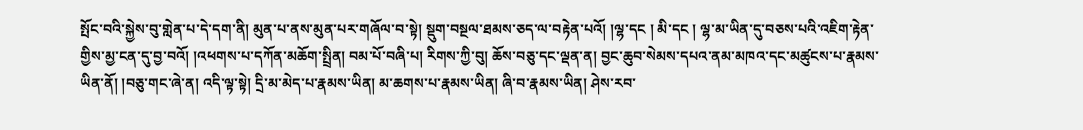སྤོང་བའི་སྐྱེས་བུ་གླེན་པ་དེ་དག་ནི། མུན་པ་ནས་མུན་པར་གཞོལ་བ་སྟེ། སྡུག་བསྔལ་ཐམས་ཅད་ལ་བརྟེན་པའོ། །ལྷ་དང ། མི་དང ། ལྷ་མ་ཡིན་དུ་བཅས་པའི་འཇིག་རྟེན་གྱིས་མྱ་ངན་དུ་བྱ་བའོ། །འཕགས་པ་དཀོན་མཆོག་སྤྲིན། བམ་པོ་བཞི་པ། རིགས་ཀྱི་བུ། ཆོས་བཅུ་དང་ལྡན་ན། བྱང་ཆུབ་སེམས་དཔའ་ནམ་མཁའ་དང་མཚུངས་པ་རྣམས་ཡིན་ནོ། །བཅུ་གང་ཞེ་ན། འདི་ལྟ་སྟེ། དྲི་མ་མེད་པ་རྣམས་ཡིན། མ་ཆགས་པ་རྣམས་ཡིན། ཞི་བ་རྣམས་ཡིན། ཤེས་རབ་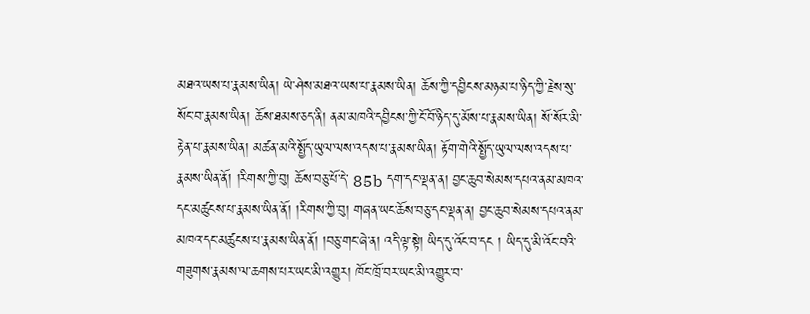མཐའ་ཡས་པ་རྣམས་ཡིན། ཡེ་ཤེས་མཐའ་ཡས་པ་རྣམས་ཡིན། ཆོས་ཀྱི་དབྱིངས་མཉམ་པ་ཉིད་ཀྱི་རྗེས་སུ་སོང་བ་རྣམས་ཡིན། ཆོས་ཐམས་ཅད་ནི། ནམ་མཁའི་དབྱིངས་ཀྱི་ངོ་བོ་ཉིད་དུ་མོས་པ་རྣམས་ཡིན། སོ་སོར་མི་རྟེན་པ་རྣམས་ཡིན། མཚན་མའི་སྤྱོད་ཡུལ་ལས་འདས་པ་རྣམས་ཡིན། རྟོག་གེའི་སྤྱོད་ཡུལ་ལས་འདས་པ་རྣམས་ཡིན་ནོ། །རིགས་ཀྱི་བུ། ཆོས་བཅུ་པོ་དེ་ 85b དག་དང་ལྡན་ན། བྱང་ཆུབ་སེམས་དཔའ་ནམ་མཁའ་དང་མཚུངས་པ་རྣམས་ཡིན་ནོ། །རིགས་ཀྱི་བུ། གཞན་ཡང་ཆོས་བཅུ་དང་ལྡན་ན། བྱང་ཆུབ་སེམས་དཔའ་ནམ་མཁའ་དང་མཚུངས་པ་རྣམས་ཡིན་ནོ། །བཅུ་གང་ཞེ་ན། འདི་ལྟ་སྟེ། ཡིད་དུ་འོང་བ་དང ། ཡིད་དུ་མི་འོང་བའི་གཟུགས་རྣམས་ལ་ཆགས་པར་ཡང་མི་འགྱུར། ཁོང་ཁྲོ་བར་ཡང་མི་འགྱུར་བ་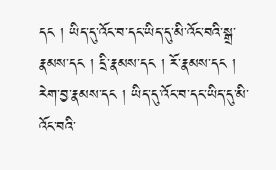དང ། ཡིད་དུ་འོང་བ་དང་ཡིད་དུ་མི་འོང་བའི་སྒྲ་རྣམས་དང ། དྲི་རྣམས་དང ། རོ་རྣམས་དང ། རེག་བྱ་རྣམས་དང ། ཡིད་དུ་འོང་བ་དང་ཡིད་དུ་མི་འོང་བའི་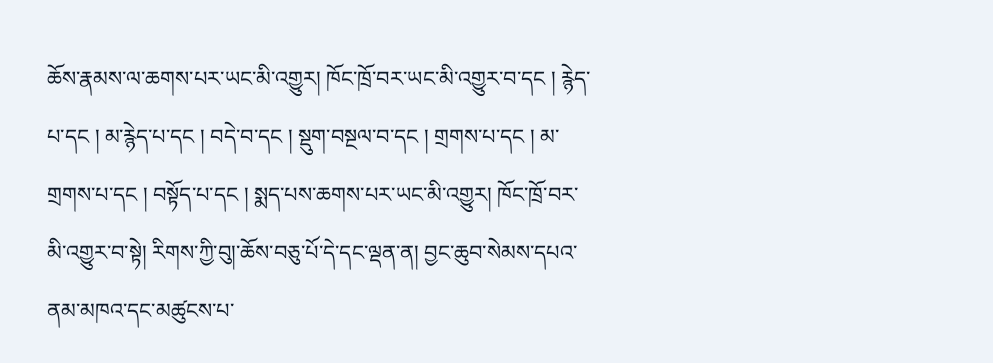ཆོས་རྣམས་ལ་ཆགས་པར་ཡང་མི་འགྱུར། ཁོང་ཁྲོ་བར་ཡང་མི་འགྱུར་བ་དང ། རྙེད་པ་དང ། མ་རྙེད་པ་དང ། བདེ་བ་དང ། སྡུག་བསྔལ་བ་དང ། གྲགས་པ་དང ། མ་གྲགས་པ་དང ། བསྟོད་པ་དང ། སྨད་པས་ཆགས་པར་ཡང་མི་འགྱུར། ཁོང་ཁྲོ་བར་མི་འགྱུར་བ་སྟེ། རིགས་ཀྱི་བུ།་ཆོས་བཅུ་པོ་དེ་དང་ལྡན་ན། བྱང་ཆུབ་སེམས་དཔའ་ནམ་མཁའ་དང་མཚུངས་པ་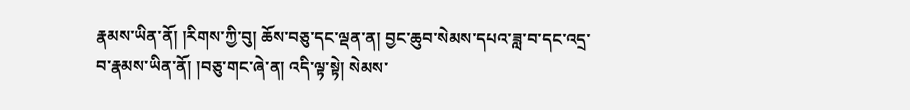རྣམས་ཡིན་ནོ། །རིགས་ཀྱི་བུ། ཆོས་བཅུ་དང་ལྡན་ན། བྱང་ཆུབ་སེམས་དཔའ་ཟླ་བ་དང་འདྲ་བ་རྣམས་ཡིན་ནོ། །བཅུ་གང་ཞེ་ན། འདི་ལྟ་སྟེ། སེམས་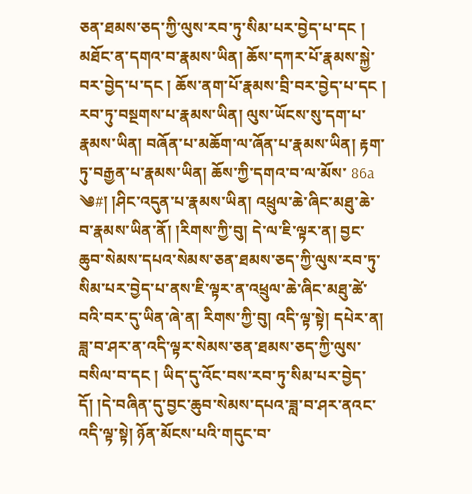ཅན་ཐམས་ཅད་ཀྱི་ལུས་རབ་ཏུ་སིམ་པར་བྱེད་པ་དང ། མཐོང་ན་དགའ་བ་རྣམས་ཡིན། ཆོས་དཀར་པོ་རྣམས་སྐྱེ་བར་བྱེད་པ་དང ། ཆོས་ནག་པོ་རྣམས་བྲི་བར་བྱེད་པ་དང ། རབ་ཏུ་བསྔགས་པ་རྣམས་ཡིན། ལུས་ཡོངས་སུ་དག་པ་རྣམས་ཡིན། བཞོན་པ་མཆོག་ལ་ཞོན་པ་རྣམས་ཡིན། རྟག་ཏུ་བརྒྱན་པ་རྣམས་ཡིན། ཆོས་ཀྱི་དགའ་བ་ལ་མོས་ 86a ༄#། །ཤིང་འདུན་པ་རྣམས་ཡིན། འཕྲུལ་ཆེ་ཞིང་མཐུ་ཆེ་བ་རྣམས་ཡིན་ནོ། །རིགས་ཀྱི་བུ། དེ་ལ་ཇི་ལྟར་ན། བྱང་ཆུབ་སེམས་དཔའ་སེམས་ཅན་ཐམས་ཅད་ཀྱི་ལུས་རབ་ཏུ་སིམ་པར་བྱེད་པ་ནས་ཇི་ལྟར་ན་འཕྲུལ་ཆེ་ཞིང་མཐུ་ཚེ་བའི་བར་དུ་ཡིན་ཞེ་ན། རིགས་ཀྱི་བུ། འདི་ལྟ་སྟེ། དཔེར་ན། ཟླ་བ་ཤར་ན་འདི་ལྟར་སེམས་ཅན་ཐམས་ཅད་ཀྱི་ལུས་བསིལ་བ་དང ། ཡིད་དུ་འོང་བས་རབ་ཏུ་སིམ་པར་བྱེད་དོ། །དེ་བཞིན་དུ་བྱང་ཆུབ་སེམས་དཔའ་ཟླ་བ་ཤར་ནའང་འདི་ལྟ་སྟེ། ཉོན་མོངས་པའི་གདུང་བ་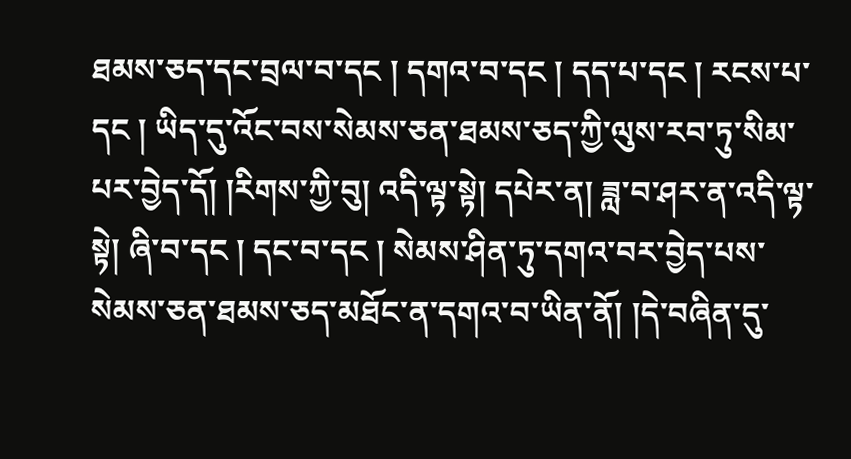ཐམས་ཅད་དང་བྲལ་བ་དང ། དགའ་བ་དང ། དད་པ་དང ། རངས་པ་དང ། ཡིད་དུ་འོང་བས་སེམས་ཅན་ཐམས་ཅད་ཀྱི་ལུས་རབ་ཏུ་སིམ་པར་བྱེད་དོ། །རིགས་ཀྱི་བུ། འདི་ལྟ་སྟེ། དཔེར་ན། ཟླ་བ་ཤར་ན་འདི་ལྟ་སྟེ། ཞི་བ་དང ། དང་བ་དང ། སེམས་ཤིན་ཏུ་དགའ་བར་བྱེད་པས་སེམས་ཅན་ཐམས་ཅད་མཐོང་ན་དགའ་བ་ཡིན་ནོ། །དེ་བཞིན་དུ་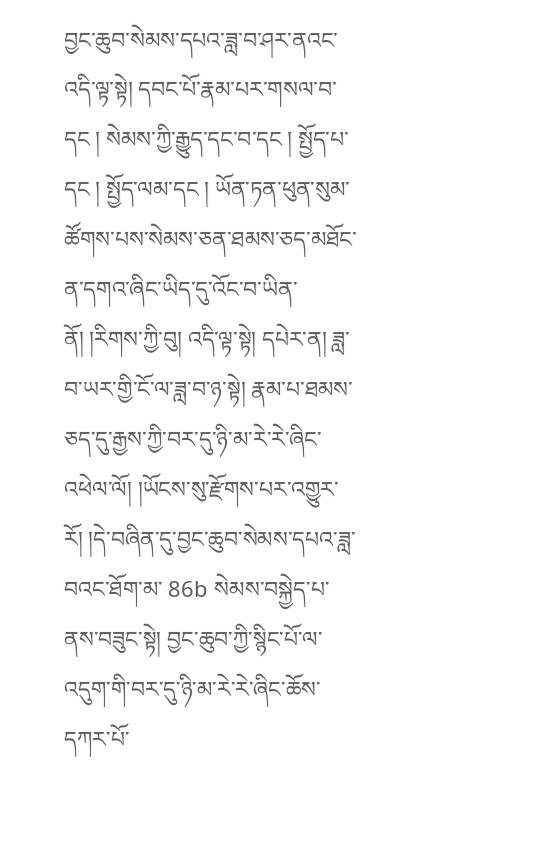བྱང་ཆུབ་སེམས་དཔའ་ཟླ་བ་ཤར་ནའང་འདི་ལྟ་སྟེ། དབང་པོ་རྣམ་པར་གསལ་བ་དང ། སེམས་ཀྱི་རྒྱུད་དང་བ་དང ། སྤྱོད་པ་དང ། སྤྱོད་ལམ་དང ། ཡོན་ཏན་ཕུན་སུམ་ཚོགས་པས་སེམས་ཅན་ཐམས་ཅད་མཐོང་ན་དགའ་ཞིང་ཡིད་དུ་འོང་བ་ཡིན་ནོ། །རིགས་ཀྱི་བུ། འདི་ལྟ་སྟེ། དཔེར་ན། ཟླ་བ་ཡར་གྱི་ངོ་ལ་ཟླ་བ་ཉ་སྟེ། རྣམ་པ་ཐམས་ཅད་དུ་རྒྱས་ཀྱི་བར་དུ་ཉི་མ་རེ་རེ་ཞིང་འཕེལ་ལོ། །ཡོངས་སུ་རྫོགས་པར་འགྱུར་རོ། །དེ་བཞིན་དུ་བྱང་ཆུབ་སེམས་དཔའ་ཟླ་བའང་ཐོག་མ་ 86b སེམས་བསྐྱེད་པ་ནས་བཟུང་སྟེ། བྱང་ཆུབ་ཀྱི་སྙིང་པོ་ལ་འདུག་གི་བར་དུ་ཉི་མ་རེ་རེ་ཞིང་ཆོས་དཀར་པོ་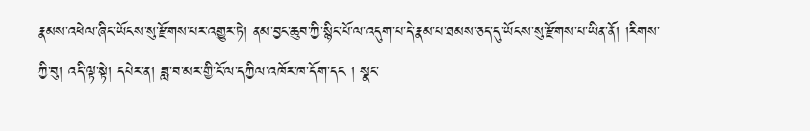རྣམས་འཕེལ་ཞིང་ཡོངས་སུ་རྫོགས་པར་འགྱུར་ཏེ། ནམ་བྱང་ཆུབ་ཀྱི་སྙིང་པོ་ལ་འདུག་པ་དེ་རྣམ་པ་ཐམས་ཅད་དུ་ཡོངས་སུ་རྫོགས་པ་ཡིན་ནོ། །རིགས་ཀྱི་བུ། འདི་ལྟ་སྟེ། དཔེར་ན། ཟླ་བ་མར་གྱི་ངོ་ལ་དཀྱིལ་འཁོར་ཁ་དོག་དང ། སྣང་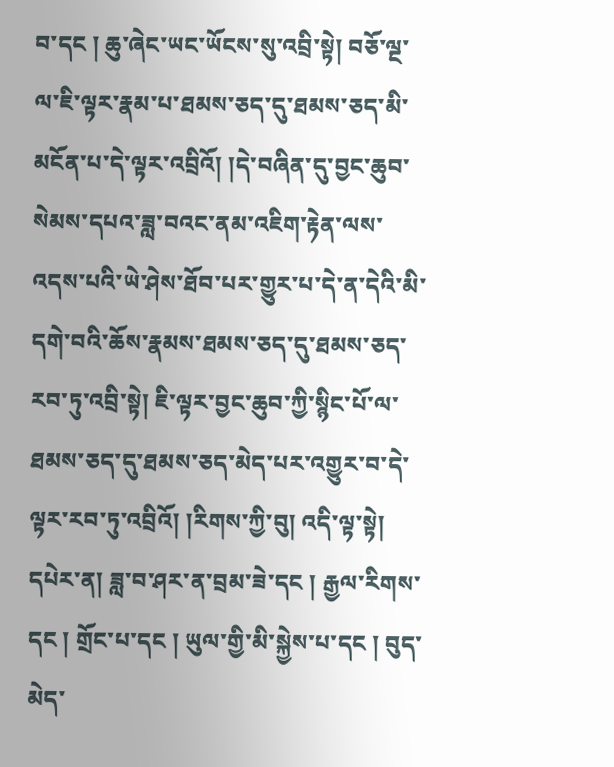བ་དང ། ཆུ་ཞེང་ཡང་ཡོངས་སུ་འབྲི་སྟེ། བཅོ་ལྔ་ལ་ཇི་ལྟར་རྣམ་པ་ཐམས་ཅད་དུ་ཐམས་ཅད་མི་མངོན་པ་དེ་ལྟར་འབྲིའོ། །དེ་བཞིན་དུ་བྱང་ཆུབ་སེམས་དཔའ་ཟླ་བའང་ནམ་འཇིག་རྟེན་ལས་འདས་པའི་ཡེ་ཤེས་ཐོབ་པར་གྱུར་པ་དེ་ན་དེའི་མི་དགེ་བའི་ཆོས་རྣམས་ཐམས་ཅད་དུ་ཐམས་ཅད་རབ་ཏུ་འབྲི་སྟེ། ཇི་ལྟར་བྱང་ཆུབ་ཀྱི་སྙིང་པོ་ལ་ཐམས་ཅད་དུ་ཐམས་ཅད་མེད་པར་འགྱུར་བ་དེ་ལྟར་རབ་ཏུ་འབྲིའོ། །རིགས་ཀྱི་བུ། འདི་ལྟ་སྟེ། དཔེར་ན། ཟླ་བ་ཤར་ན་བྲམ་ཟེ་དང ། རྒྱལ་རིགས་དང ། གྲོང་པ་དང ། ཡུལ་གྱི་མི་སྐྱེས་པ་དང ། བུད་མེད་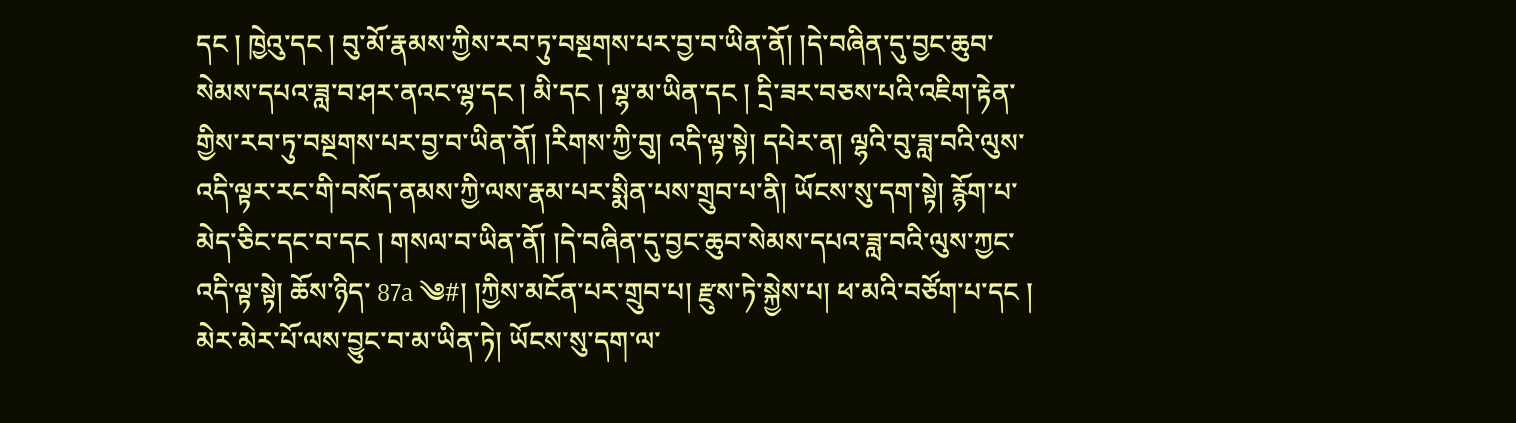དང ། ཁྱེའུ་དང ། བུ་མོ་རྣམས་ཀྱིས་རབ་ཏུ་བསྔགས་པར་བྱ་བ་ཡིན་ནོ། །དེ་བཞིན་དུ་བྱང་ཆུབ་སེམས་དཔའ་ཟླ་བ་ཤར་ནའང་ལྷ་དང ། མི་དང ། ལྷ་མ་ཡིན་དང ། དྲི་ཟར་བཅས་པའི་འཇིག་རྟེན་གྱིས་རབ་ཏུ་བསྔགས་པར་བྱ་བ་ཡིན་ནོ། །རིགས་ཀྱི་བུ། འདི་ལྟ་སྟེ། དཔེར་ན། ལྷའི་བུ་ཟླ་བའི་ལུས་འདི་ལྟར་རང་གི་བསོད་ནམས་ཀྱི་ལས་རྣམ་པར་སྨིན་པས་གྲུབ་པ་ནི། ཡོངས་སུ་དག་སྟེ། རྙོག་པ་མེད་ཅིང་དང་བ་དང ། གསལ་བ་ཡིན་ནོ། །དེ་བཞིན་དུ་བྱང་ཆུབ་སེམས་དཔའ་ཟླ་བའི་ལུས་ཀྱང་འདི་ལྟ་སྟེ། ཆོས་ཉིད་ 87a ༄#། །ཀྱིས་མངོན་པར་གྲུབ་པ། རྫུས་ཏེ་སྐྱེས་པ། ཕ་མའི་བཙོག་པ་དང ། མེར་མེར་པོ་ལས་བྱུང་བ་མ་ཡིན་ཏེ། ཡོངས་སུ་དག་ལ་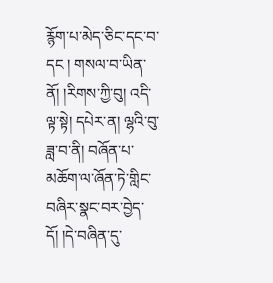རྙོག་པ་མེད་ཅིང་དང་བ་དང ། གསལ་བ་ཡིན་ནོ། །རིགས་ཀྱི་བུ། འདི་ལྟ་སྟེ། དཔེར་ན། ལྷའི་བུ་ཟླ་བ་ནི། བཞོན་པ་མཆོག་ལ་ཞོན་ཏེ་གླིང་བཞིར་སྣང་བར་བྱེད་དོ། །དེ་བཞིན་དུ་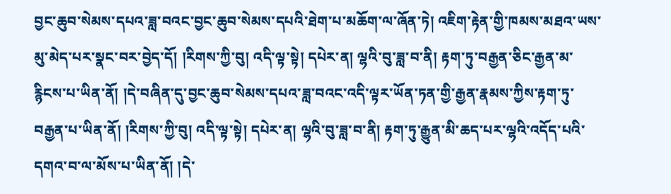བྱང་ཆུབ་སེམས་དཔའ་ཟླ་བའང་བྱང་ཆུབ་སེམས་དཔའི་ཐེག་པ་མཆོག་ལ་ཞོན་ཏེ། འཇིག་རྟེན་གྱི་ཁམས་མཐའ་ཡས་མུ་མེད་པར་སྣང་བར་བྱེད་དོ། །རིགས་ཀྱི་བུ། འདི་ལྟ་སྟེ། དཔེར་ན། ལྷའི་བུ་ཟླ་བ་ནི། རྟག་ཏུ་བརྒྱན་ཅིང་རྒྱན་མ་རྙིངས་པ་ཡིན་ནོ། །དེ་བཞིན་དུ་བྱང་ཆུབ་སེམས་དཔའ་ཟླ་བའང་འདི་ལྟར་ཡོན་ཏན་གྱི་རྒྱན་རྣམས་ཀྱིས་རྟག་ཏུ་བརྒྱན་པ་ཡིན་ནོ། །རིགས་ཀྱི་བུ། འདི་ལྟ་སྟེ། དཔེར་ན། ལྷའི་བུ་ཟླ་བ་ནི། རྟག་ཏུ་རྒྱུན་མི་ཆད་པར་ལྷའི་འདོད་པའི་དགའ་བ་ལ་མོས་པ་ཡིན་ནོ། །དེ་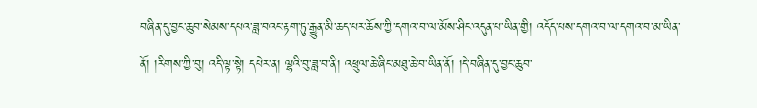བཞིན་དུ་བྱང་ཆུབ་སེམས་དཔའ་ཟླ་བའང་རྟག་ཏུ་རྒྱུན་མི་ཆད་པར་ཆོས་ཀྱི་དགའ་བ་ལ་མོས་ཤིང་འདུན་པ་ཡིན་གྱི། འདོད་པས་དགའ་བ་ལ་དགའ་བ་མ་ཡིན་ནོ། །རིགས་ཀྱི་བུ། འདི་ལྟ་སྟེ། དཔེར་ན། ལྷའི་བུ་ཟླ་བ་ནི། འཕྲུལ་ཆེ་ཞིང་མཐུ་ཆེ་བ་ཡིན་ནོ། །དེ་བཞིན་དུ་བྱང་ཆུབ་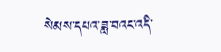སེམས་དཔའ་ཟླ་བའང་འདི་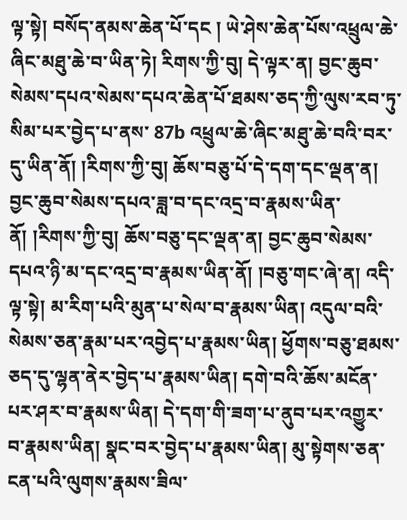ལྟ་སྟེ། བསོད་ནམས་ཆེན་པོ་དང ། ཡེ་ཤེས་ཆེན་པོས་འཕྲུལ་ཆེ་ཞིང་མཐུ་ཆེ་བ་ཡིན་ཏེ། རིགས་ཀྱི་བུ། དེ་ལྟར་ན། བྱང་ཆུབ་སེམས་དཔའ་སེམས་དཔའ་ཆེན་པོ་ཐམས་ཅད་ཀྱི་ལུས་རབ་ཏུ་སིམ་པར་བྱེད་པ་ནས་ 87b འཕྲུལ་ཆེ་ཞིང་མཐུ་ཆེ་བའི་བར་དུ་ཡིན་ནོ། །རིགས་ཀྱི་བུ། ཆོས་བཅུ་པོ་དེ་དག་དང་ལྡན་ན། བྱང་ཆུབ་སེམས་དཔའ་ཟླ་བ་དང་འདྲ་བ་རྣམས་ཡིན་ནོ། །རིགས་ཀྱི་བུ། ཆོས་བཅུ་དང་ལྡན་ན། བྱང་ཆུབ་སེམས་དཔའ་ཉི་མ་དང་འདྲ་བ་རྣམས་ཡིན་ནོ། །བཅུ་གང་ཞེ་ན། འདི་ལྟ་སྟེ། མ་རིག་པའི་མུན་པ་སེལ་བ་རྣམས་ཡིན། འདུལ་བའི་སེམས་ཅན་རྣམ་པར་འབྱེད་པ་རྣམས་ཡིན། ཕྱོགས་བཅུ་ཐམས་ཅད་དུ་ལྷན་ནེར་བྱེད་པ་རྣམས་ཡིན། དགེ་བའི་ཆོས་མངོན་པར་ཤར་བ་རྣམས་ཡིན། དེ་དག་གི་ཟག་པ་ནུབ་པར་འགྱུར་བ་རྣམས་ཡིན། སྣང་བར་བྱེད་པ་རྣམས་ཡིན། མུ་སྟེགས་ཅན་ངན་པའི་ལུགས་རྣམས་ཟིལ་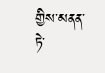གྱིས་མནན་ཏེ་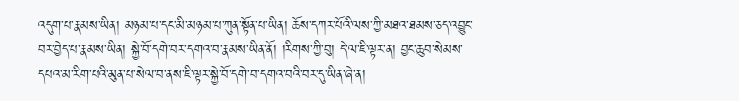འདུག་པ་རྣམས་ཡིན། མཉམ་པ་དང་མི་མཉམ་པ་ཀུན་སྟོན་པ་ཡིན། ཆོས་དཀར་པོའི་ལས་ཀྱི་མཐའ་ཐམས་ཅད་འབྱུང་བར་བྱེད་པ་རྣམས་ཡིན། སྐྱེ་བོ་དགེ་བར་དགའ་བ་རྣམས་ཡིན་ནོ། །རིགས་ཀྱི་བུ། དེ་ལ་ཇི་ལྟར་ན། བྱང་ཆུབ་སེམས་དཔའ་མ་རིག་པའི་མུན་པ་སེལ་བ་ནས་ཇི་ལྟར་སྐྱེ་བོ་དགེ་བ་དགའ་བའི་བར་དུ་ཡིན་ཞེ་ན།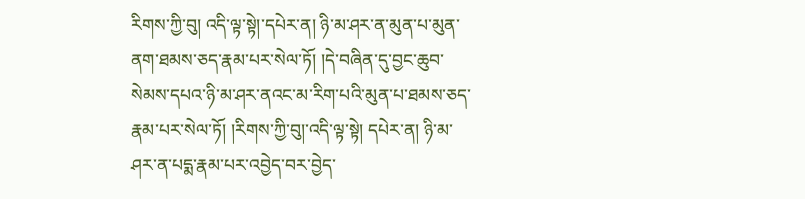རིགས་ཀྱི་བུ། འདི་ལྟ་སྟེ།་དཔེར་ན། ཉི་མ་ཤར་ན་མུན་པ་མུན་ནག་ཐམས་ཅད་རྣམ་པར་སེལ་ཏོ། །དེ་བཞིན་དུ་བྱང་ཆུབ་སེམས་དཔའ་ཉི་མ་ཤར་ནའང་མ་རིག་པའི་མུན་པ་ཐམས་ཅད་རྣམ་པར་སེལ་ཏོ། །རིགས་ཀྱི་བུ།་འདི་ལྟ་སྟེ། དཔེར་ན། ཉི་མ་ཤར་ན་པདྨ་རྣམ་པར་འབྱེད་བར་བྱེད་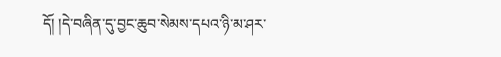དོ། །དེ་བཞིན་དུ་བྱང་ཆུབ་སེམས་དཔའ་ཉི་མ་ཤར་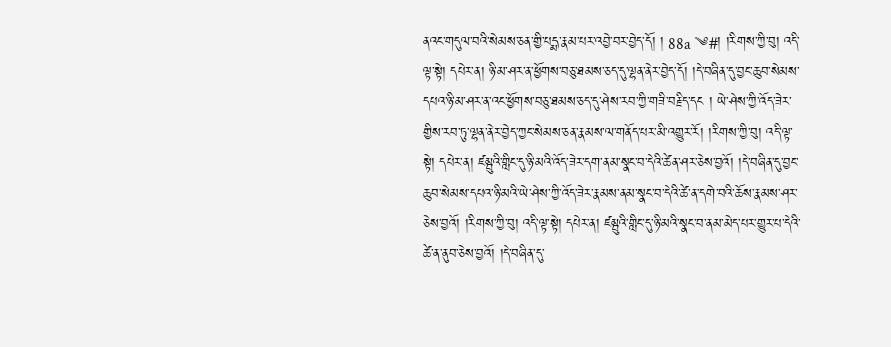ནའང་གདུལ་བའི་སེམས་ཅན་གྱི་པདྨ་རྣམ་པར་འབྱེ་བར་བྱེད་དོ། ། 88a ༄#། །རིགས་ཀྱི་བུ། འདི་ལྟ་སྟེ། དཔེར་ན། ཉི་མ་ཤར་ན་ཕྱོགས་བཅུ་ཐམས་ཅད་དུ་ལྷན་ནེར་བྱེད་དོ། །དེ་བཞིན་དུ་བྱང་ཆུབ་སེམས་དཔའ་ཉི་མ་ཤར་ན་འང་ཕྱོགས་བཅུ་ཐམས་ཅད་དུ་ཤེས་རབ་ཀྱི་གཟི་བརྗིད་དང ། ཡེ་ཤེས་ཀྱི་འོད་ཟེར་གྱིས་རབ་ཏུ་ལྷན་ནེར་བྱེད་ཀྱང་སེམས་ཅན་རྣམས་ལ་གནོད་པར་མི་འགྱུར་རོ། །རིགས་ཀྱི་བུ། འདི་ལྟ་སྟེ། དཔེར་ན། ཛམྦུའི་གླིང་དུ་ཉི་མའི་འོད་ཟེར་དག་ནམ་སྣང་བ་དེའི་ཚེན་ཤར་ཅེས་བྱའོ། །དེ་བཞིན་དུ་བྱང་ཆུབ་སེམས་དཔའ་ཉི་མའི་ཡེ་ཤེས་ཀྱི་འོད་ཟེར་རྣམས་ནམ་སྣང་བ་དེའི་ཚེ་ན་དགེ་བའི་ཆོས་རྣམས་ཤར་ཅེས་བྱའོ། །རིགས་ཀྱི་བུ། འདི་ལྟ་སྟེ། དཔེར་ན། ཛམྦུའི་གླིང་དུ་ཉི་མའི་སྣང་བ་ནམ་མེད་པར་གྱུར་པ་དེའི་ཚེ་ན་ནུབ་ཅེས་བྱའོ། །དེ་བཞིན་དུ་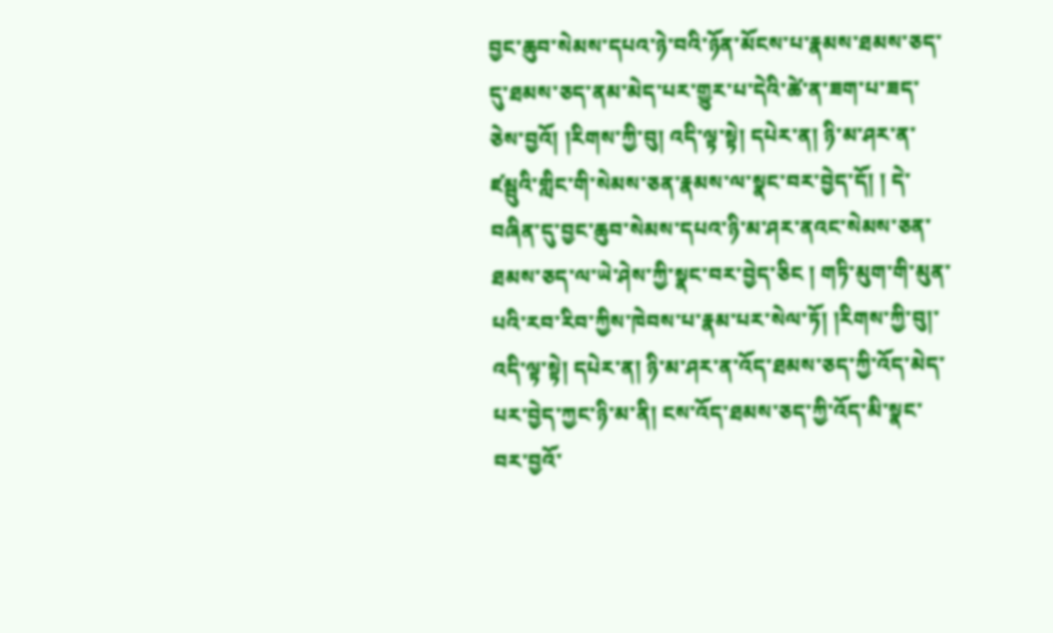བྱང་ཆུབ་སེམས་དཔའ་ཉེ་བའི་ཉོན་མོངས་པ་རྣམས་ཐམས་ཅད་དུ་ཐམས་ཅད་ནམ་མེད་པར་གྱུར་པ་དེའི་ཚེ་ན་ཟག་པ་ཟད་ཅེས་བྱའོ། །རིགས་ཀྱི་བུ། འདི་ལྟ་སྟེ། དཔེར་ན། ཉི་མ་ཤར་ན་ཛམྦུའི་གླིང་གི་སེམས་ཅན་རྣམས་ལ་སྣང་བར་བྱེད་དོ། ། དེ་བཞིན་དུ་བྱང་ཆུབ་སེམས་དཔའ་ཉི་མ་ཤར་ནའང་སེམས་ཅན་ཐམས་ཅད་ལ་ཡེ་ཤེས་ཀྱི་སྣང་བར་བྱེད་ཅིང ། གཏི་མུག་གི་མུན་པའི་རབ་རིབ་ཀྱིས་ཁེབས་པ་རྣམ་པར་སེལ་ཏོ། །རིགས་ཀྱི་བུ།་འདི་ལྟ་སྟེ། དཔེར་ན། ཉི་མ་ཤར་ན་འོད་ཐམས་ཅད་ཀྱི་འོད་མེད་པར་བྱེད་ཀྱང་ཉི་མ་ནི། ངས་འོད་ཐམས་ཅད་ཀྱི་འོད་མི་སྣང་བར་བྱའོ་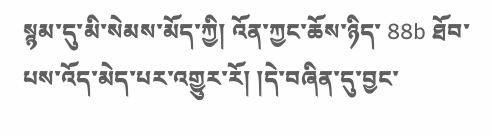སྙམ་དུ་མི་སེམས་མོད་ཀྱི། འོན་ཀྱང་ཆོས་ཉིད་ 88b ཐོབ་པས་འོད་མེད་པར་འགྱུར་རོ། །དེ་བཞིན་དུ་བྱང་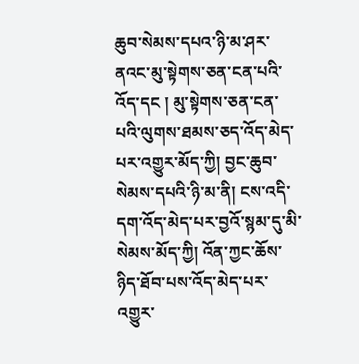ཆུབ་སེམས་དཔའ་ཉི་མ་ཤར་ནའང་མུ་སྟེགས་ཅན་ངན་པའི་འོད་དང ། མུ་སྟེགས་ཅན་ངན་པའི་ལུགས་ཐམས་ཅད་འོད་མེད་པར་འགྱུར་མོད་ཀྱི། བྱང་ཆུབ་སེམས་དཔའི་ཉི་མ་ནི། ངས་འདི་དག་འོད་མེད་པར་བྱའོ་སྙམ་དུ་མི་སེམས་མོད་ཀྱི། འོན་ཀྱང་ཆོས་ཉིད་ཐོབ་པས་འོད་མེད་པར་འགྱུར་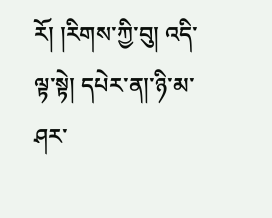རོ། །རིགས་ཀྱི་བུ། འདི་ལྟ་སྟེ། དཔེར་ན།་ཉི་མ་ཤར་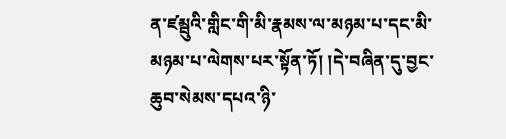ན་ཛམྦུའི་གླིང་གི་མི་རྣམས་ལ་མཉམ་པ་དང་མི་མཉམ་པ་ལེགས་པར་སྟོན་ཏོ། །དེ་བཞིན་དུ་བྱང་ཆུབ་སེམས་དཔའ་ཉི་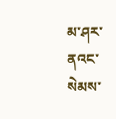མ་ཤར་ནའང་སེམས་